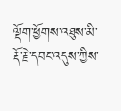ལྡོག་ཕྱོགས་འཐུས་མི་ རྡོ་རྗེ་དབང་འདུས་ཀྱིས་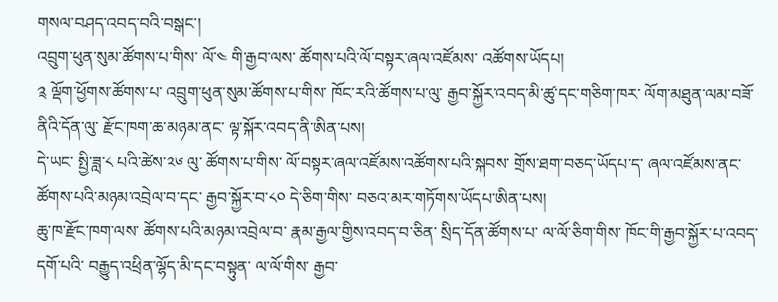གསལ་བཤད་འབད་བའི་བསྒང་།
འབྲུག་ཕུན་སུམ་ཚོགས་པ་གིས་ ལོ་༤ གི་རྒྱབ་ལས་ ཚོགས་པའི་ལོ་བསྟར་ཞལ་འཛོམས་ འཚོགས་ཡོདཔ།
༉ ལྡོག་ཕྱོགས་ཚོགས་པ་ འབྲུག་ཕུན་སུམ་ཚོགས་པ་གིས་ ཁོང་རའི་ཚོགས་པ་ལུ་ རྒྱབ་སྐྱོར་འབད་མི་ཚུ་དང་གཅིག་ཁར་ ལོག་མཐུན་ལམ་བཟོ་ནིའི་དོན་ལུ་ རྫོང་ཁག་ཆ་མཉམ་ནང་ ལྟ་སྐོར་འབད་ནི་ཨིན་པས།
དེ་ཡང་ སྤྱི་ཟླ་༨ པའི་ཚེས་༢༦ ལུ་ ཚོགས་པ་གིས་ ལོ་བསྟར་ཞལ་འཛོམས་འཚོགས་པའི་སྐབས་ གྲོས་ཐག་བཅད་ཡོདཔ་ད་ ཞལ་འཛོམས་ནང་ ཚོགས་པའི་མཉམ་འབྲེལ་བ་དང་ རྒྱབ་སྐྱོར་བ་༨༠ དེ་ཅིག་གིས་ བཅའ་མར་གཏོགས་ཡོདཔ་ཨིན་པས།
ཆུ་ཁ་རྫོང་ཁག་ལས་ ཚོགས་པའི་མཉམ་འབྲེལ་བ་ རྣམ་རྒྱལ་གྱིས་འབད་བ་ཅིན་ སྲིད་དོན་ཚོགས་པ་ ལ་ལོ་ཅིག་གིས་ ཁོང་གི་རྒྱབ་སྐྱོར་པ་འབད་དགོ་པའི་ བརྒྱུད་འཕྲིན་ལྷོད་མི་དང་བསྟུན་ ལ་ལོ་གིས་ རྒྱབ་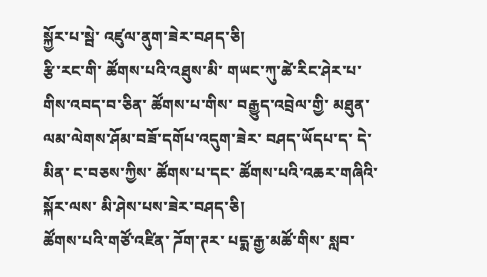སྐྱོར་པ་སྦེ་ འཛུལ་ནུག་ཟེར་བཤད་ཅི།
རྩི་རང་གི་ ཚོགས་པའི་འཐུས་མི་ གཡང་ཀུ་ཚེ་རིང་ཤེར་པ་གིས་འབད་བ་ཅིན་ ཚོགས་པ་གིས་ བརྒྱུད་འབྲེལ་གྱི་ མཐུན་ལམ་ལེགས་ཤོམ་བཟོ་དགོཔ་འདུག་ཟེར་ བཤད་ཡོདཔ་ད་ དེ་མིན་ ང་བཅས་ཀྱིས་ ཚོགས་པ་དང་ ཚོགས་པའི་འཆར་གཞིའི་སྐོར་ལས་ མི་ཤེས་པས་ཟེར་བཤད་ཅི།
ཚོགས་པའི་གཙོ་འཛིན་ ཌོག་ཊར་ པདྨ་རྒྱ་མཚོ་གིས་ སླབ་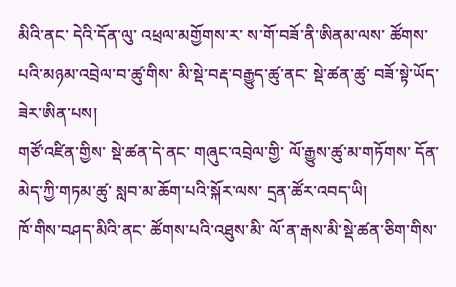མིའི་ནང་ དེའི་དོན་ལུ་ འཕྲལ་མགྱོགས་ར་ ས་གོ་བཟོ་ནི་ཨིནམ་ལས་ ཚོགས་པའི་མཉམ་འབྲེལ་བ་ཚུ་གིས་ མི་སྡེ་བརྡ་བརྒྱུད་ཚུ་ནང་ སྡེ་ཚན་ཚུ་ བཟོ་སྟེ་ཡོད་ཟེར་ཨིན་པས།
གཙོ་འཛིན་གྱིས་ སྡེ་ཚན་དེ་ནང་ གཞུང་འབྲེལ་གྱི་ ལོ་རྒྱུས་ཚུ་མ་གཏོགས་ དོན་མེད་ཀྱི་གཏམ་ཚུ་ སླབ་མ་ཆོག་པའི་སྐོར་ལས་ དྲན་ཚོར་འབད་ཡི།
ཁོ་གིས་བཤད་མིའི་ནང་ ཚོགས་པའི་འཐུས་མི་ ལོ་ན་རྒས་མི་སྡེ་ཚན་ཅིག་གིས་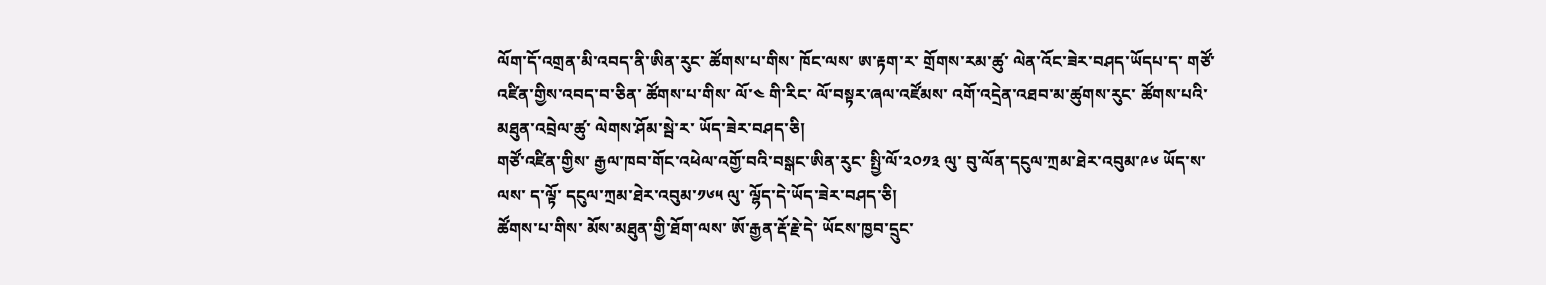ལོག་དོ་འགྲན་མི་འབད་ནི་ཨིན་རུང་ ཚོགས་པ་གིས་ ཁོང་ལས་ ཨ་རྟག་ར་ གྲོགས་རམ་ཚུ་ ལེན་འོང་ཟེར་བཤད་ཡོདཔ་ད་ གཙོ་འཛིན་གྱིས་འབད་བ་ཅིན་ ཚོགས་པ་གིས་ ལོ་༤ གི་རིང་ ལོ་བསྟར་ཞལ་འཛོམས་ འགོ་འདྲེན་འཐབ་མ་ཚུགས་རུང་ ཚོགས་པའི་མཐུན་འབྲེལ་ཚུ་ ལེགས་ཤོམ་སྦེ་ར་ ཡོད་ཟེར་བཤད་ཅི།
གཙོ་འཛིན་གྱིས་ རྒྱལ་ཁབ་གོང་འཕེལ་འགྱོ་བའི་བསྒང་ཨིན་རུང་ སྤྱི་ལོ་༢༠༡༣ ལུ་ བུ་ལོན་དངུལ་ཀྲམ་ཐེར་འབུམ་༩༦ ཡོད་ས་ལས་ ད་ལྟོ་ དངུལ་ཀྲམ་ཐེར་འབུམ་༡༦༥ ལུ་ ལྷོད་དེ་ཡོད་ཟེར་བཤད་ཅི།
ཚོགས་པ་གིས་ མོས་མཐུན་གྱི་ཐོག་ལས་ ཨོ་རྒྱན་རྡོ་རྗེ་དེ་ ཡོངས་ཁྱབ་དྲུང་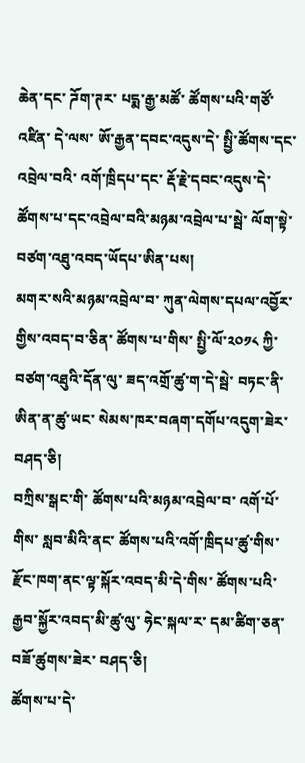ཆེན་དང་ ཌོག་ཊར་ པདྨ་རྒྱ་མཚོ་ ཚོགས་པའི་གཙོ་འཛིན་ དེ་ལས་ ཨོ་རྒྱན་དབང་འདུས་དེ་ སྤྱི་ཚོགས་དང་འབྲེལ་བའི་ འགོ་ཁྲིདཔ་དང་ རྡོ་རྗེ་དབང་འདུས་དེ་ ཚོགས་པ་དང་འབྲེལ་བའི་མཉམ་འབྲེལ་པ་སྦེ་ ལོག་སྟེ་ བཙག་འཐུ་འབད་ཡོདཔ་ཨིན་པས།
མགར་སའི་མཉམ་འབྲེལ་བ་ ཀུན་ལེགས་དཔལ་འབྱོར་གྱིས་འབད་བ་ཅིན་ ཚོགས་པ་གིས་ སྤྱི་ལོ་༢༠༡༨ ཀྱི་ བཙག་འཐུའི་དོན་ལུ་ ཟད་འགྲོ་ཚུ་ག་དེ་སྦེ་ བཏང་ནི་ཨིན་ན་ཚུ་ཡང་ སེམས་ཁར་བཞག་དགོཔ་འདུག་ཟེར་བཤད་ཅི།
བཀྲིས་སྒང་གི་ ཚོགས་པའི་མཉམ་འབྲེལ་བ་ འགོ་པོ་གིས་ སླབ་མིའི་ནང་ ཚོགས་པའི་འགོ་ཁྲིདཔ་ཚུ་གིས་ རྫོང་ཁག་ནང་ལྟ་སྐོར་འབད་མི་དེ་གིས་ ཚོགས་པའི་རྒྱབ་སྐྱོར་འབད་མི་ཚུ་ལུ་ ཧེང་སྐལ་ར་ དམ་ཚིག་ཅན་བཟོ་ཚུགས་ཟེར་ བཤད་ཅི།
ཚོགས་པ་དེ་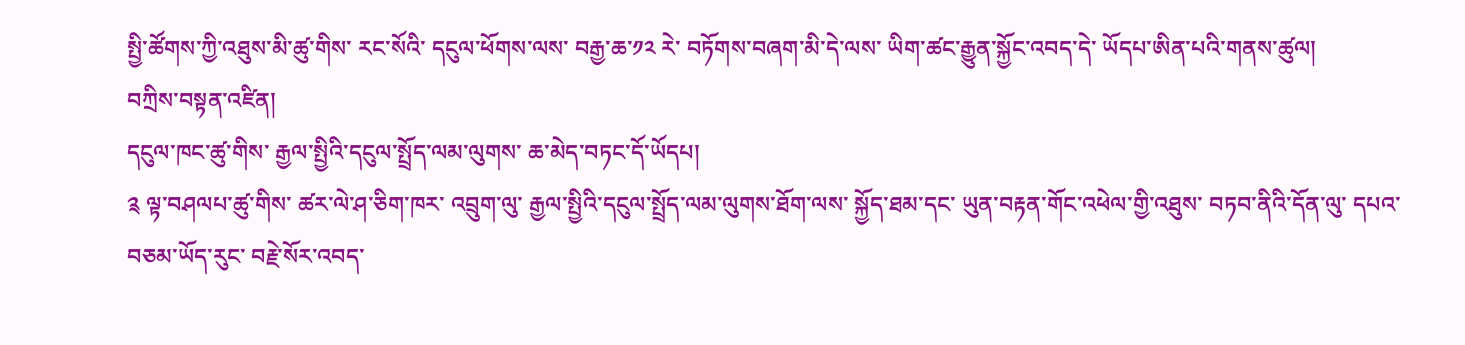སྤྱི་ཚོགས་ཀྱི་འཐུས་མི་ཚུ་གིས་ རང་སོའི་ དངུལ་ཕོགས་ལས་ བརྒྱ་ཆ་༡༢ རེ་ བཏོགས་བཞག་མི་དེ་ལས་ ཡིག་ཚང་རྒྱུན་སྐྱོང་འབད་དེ་ ཡོདཔ་ཨིན་པའི་གནས་ཚུལ།
བཀྲིས་བསྟན་འཛིན།
དངུལ་ཁང་ཚུ་གིས་ རྒྱལ་སྤྱིའི་དངུལ་སྤྲོད་ལམ་ལུགས་ ཆ་མེད་བཏང་དོ་ཡོདཔ།
༉ ལྟ་བཤལཔ་ཚུ་གིས་ ཚར་ལེ་ཤ་ཅིག་ཁར་ འབྲུག་ལུ་ རྒྱལ་སྤྱིའི་དངུལ་སྤྲོད་ལམ་ལུགས་ཐོག་ལས་ སྐྱོད་ཐམ་དང་ ཡུན་བརྟན་གོང་འཕེལ་གྱི་འཐུས་ བཏབ་ནིའི་དོན་ལུ་ དཔའ་བཅམ་ཡོད་རུང་ བརྗེ་སོར་འབད་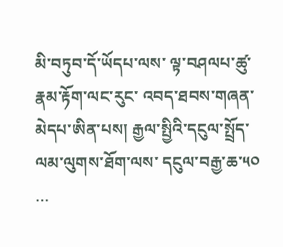མི་བཏུབ་དོ་ཡོདཔ་ལས་ ལྟ་བཤལཔ་ཚུ་ རྣམ་རྟོག་ལང་རུང་ འབད་ཐབས་གཞན་མེདཔ་ཨིན་པས། རྒྱལ་སྤྱིའི་དངུལ་སྤྲོད་ལམ་ལུགས་ཐོག་ལས་ དངུལ་བརྒྱ་ཆ་༥༠ …